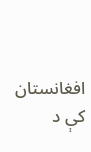افغانستان کې د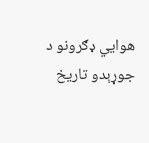هوایي ډګرونو د جوړېدو تاریخ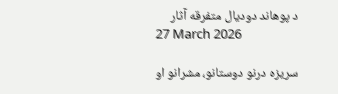د پوهاند دودیال متفرقه آثار
27 March 2026

سریزه درنو دوستانو، مشرانو او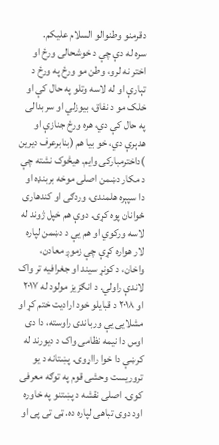دقرمنو وطنوالو السلام علیکم.
سره له دې چې د خوشحالی ورځ او اختر نه لرو، وطن مو ورځ په ورځ د تېارې او له لاسه وتلو په حال کې او خلک مو د نفاق، بیوزلي او سربدالی په حال کې دي، هره ورځ جنازې او هدېرې دي، خو بیا هم (بنابرعرف دیرین )داخترمبارکی وایم. هیڅوک نشته چې د مکار دښمن اصلی موخه بربنډه او دا سپېره هلمندی، وردګی او کندهاری ځوانان پوه کړی. دوې هم خپل ژوند له لاسه ورکوي او هم یې د دښمن لپاره لار هواره کړې چې زموږ معادن، واخان، د کونړ سیند او جغرافیه تر واک لاندې راولي. د انګزیز مولود له ۲۰۱۷ او ۲۰۱۸ د قبایلو خود ارادیت ختم کړ او مشلایی یې ورباندی راوسته، دا دی اوس دا نیمه نظامی واک د دیورند له کرښې دا خوا رااړوی. پښتانه د یو تروریست وحشی قوم په توګه معرفی کوی. اصلی نقشه د پښتنو په خاوره اود دوی تباهی لپاره ده. ټی تی پی او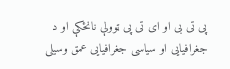پی تی بی او ای تی پی ټوولې نانځکې او د جغرافیایی او سیاسی جغرافیایی عمق وسیلی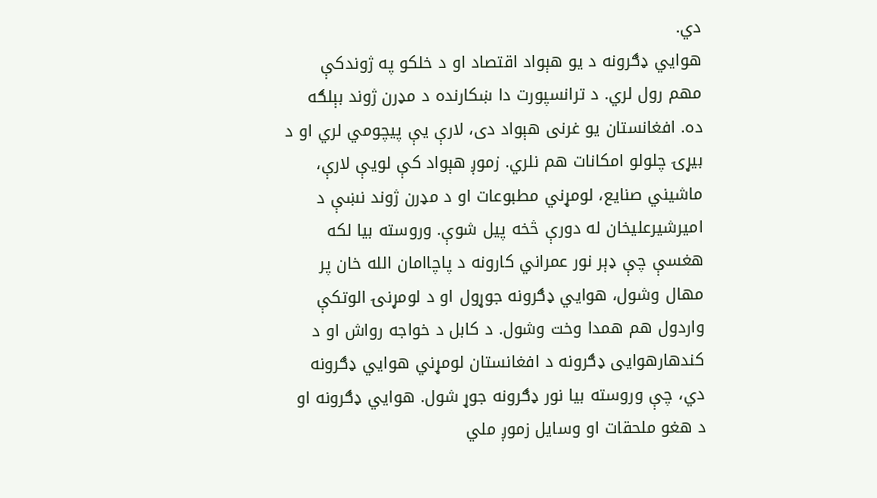دي.
هوایي ډګرونه د یو هېواد اقتصاد او د خلکو په ژوندکې مهم رول لري. د ترانسپورت دا ښکارنده د مډرن ژوند بېلګه ده. افغانستان یو غرنی هېواد دی، لارې یې پیچومي لري او د بیړۍ چلولو امکانات هم نلري. زموږ هېواد کې لویې لارې، ماشیني صنایع، لومړني مطبوعات او د مډرن ژوند نښې د امیرشیرعلیخان له دورې څخه پیل شوې. وروسته بیا لکه هغسې چې ډېر نور عمراني کارونه د پاچاامان الله خان پر مهال وشول، هوايي ډګرونه جوړول او د لومړنۍ الوتکې واردول هم همدا وخت وشول. د کابل د خواجه رواش او د کندهارهوایی ډګرونه د افغانستان لومړني هوايي ډګرونه دي، چې وروسته بیا نور ډګرونه جوړ شول. هوايي ډګرونه او د هغو ملحقات او وسایل زموږ ملي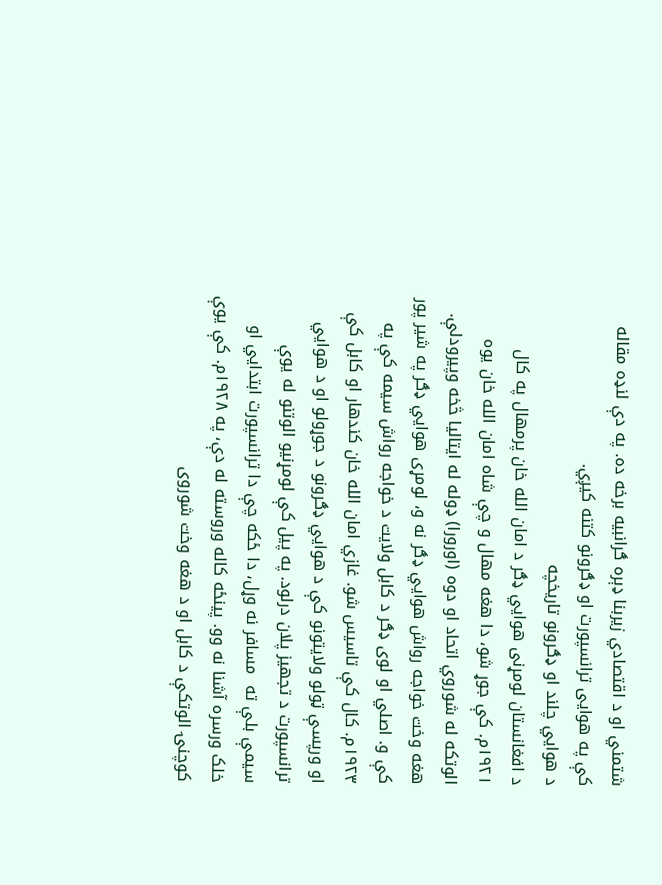شتمني او د اقتصادي زیربنا ډېره ګرانبیه برخه ده. په دې لنډه مقاله کې په هوایی ترانسپورت او ډګرونو کتنه کیږي.
د هوايي چلند او ډګرونو تاریخچه
د افغانستان لومړنی هوايي ډګر د امان الله خان پرمهال په کال ۱۹۲۱م. کې جوړ شو، دا هغه مهال و چې شاه امان الله خان یوه الوتکه له شوروي اتحاد او دوه (اورورا) ډوله له ایتالیا څخه وپیرودلې. هغه وخت خواجه رواش هوايي ډګر نه و، لومړی هوايي ډګر په شیر پور کې و. اصلي او لوی ډګر د کابل ولایت د خواجه رواش سیمه کې په  ۱۹۲۳م. کال کې تاسیس شو. غازي امان الله خان کندهار او کابل کې او ورپسې ټولو ولایتونو کې د هوايي ډګرونو د جوړولو او د هوايي ترانسپورت د تجهیز پلان درلود. په پیل کې لومړنیو الوتنو له یوې سیمې بلې ته  مسافر نه وړل، دا ځکه چې دا ترانسپورت ابتدايي او خلک ورسره آشنا نه وو. پینځه کاله وروسته له دې، په ۱۹۲۸م. کې یوې کوچنۍ الوتکې د کابل او د هغه وخت شوروی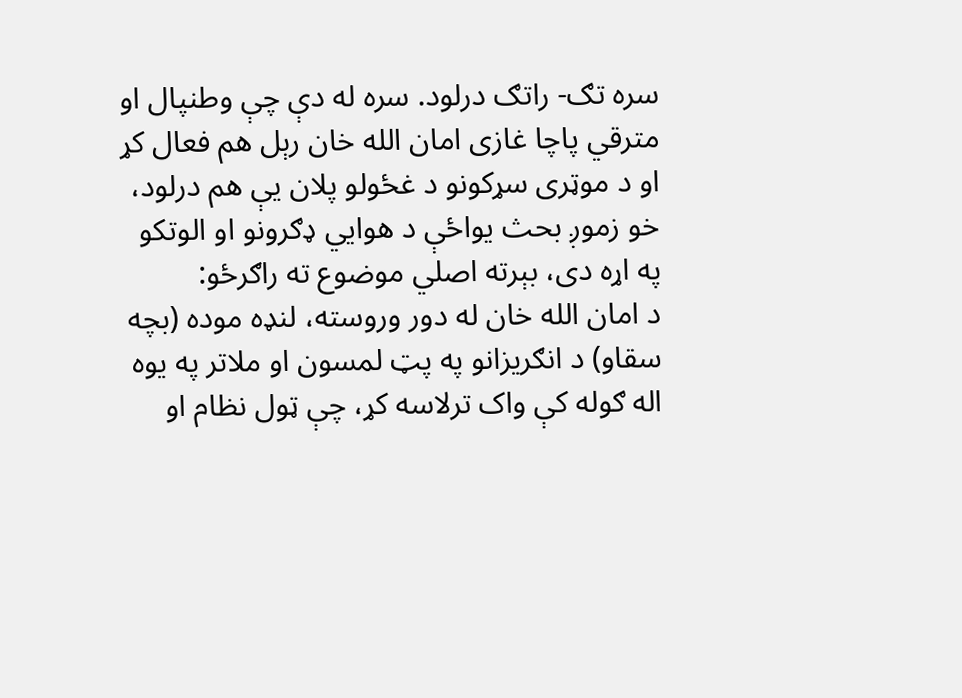سره تګ- راتګ درلود. سره له دې چې وطنپال او مترقي پاچا غازی امان الله خان رېل هم فعال کړ او د موټری سړکونو د غځولو پلان یې هم درلود، خو زموږ بحث یواځې د هوايي ډګرونو او الوتکو په اړه دی، بېرته اصلي موضوع ته راګرځو:
د امان الله خان له دور وروسته، لنډه موده (بچه سقاو) د انګریزانو په پټ لمسون او ملاتر په یوه اله ګوله کې واک ترلاسه کړ، چې ټول نظام او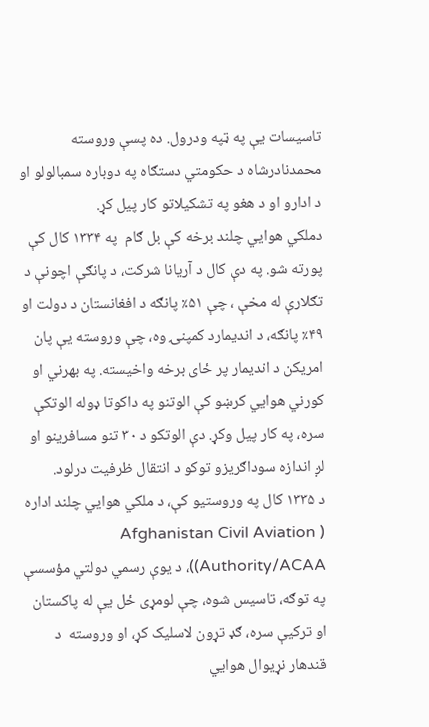تاسیسات یې په ټپه ودرول. ده پسې وروسته محمدنادرشاه د حکومتي دستګاه په دوباره سمبالولو او د ادارو او د هغو په تشکیلاتو کار پیل کړ.
دملکي هوايي چلند برخه کې بل ګام  په ۱۳۳۴ کال کې پورته شو. په دې کال د آریانا شرکت، د پانګې اچونې د تګلارې له مخې ، چې ۵۱٪ پانګه د افغانستان د دولت او ۴۹٪ پانګه، د اندیمارد کمپنۍ وه، چې وروسته یې پان امریکن د اندیمار پر ځای برخه واخیسته. په بهرني او کورني هوایي کرښو کې الوتنو په داکوتا ډوله الوتکې سره، په کار پیل وکړ. دې الوتکو د ۳۰ تنو مسافرینو او لږ اندازه سوداګریزو توکو د انتقال ظرفیت درلود.
د ۱۳۳۵ کال په وروستیو کې، د ملکي هوایي چلند اداره ( Afghanistan Civil Aviation Authority/ACAA))، د یوې رسمي دولتي مؤسسې په توګه، تاسیس شوه، چې لومړی ځل یې له پاکستان او ترکیې سره، ګډ تړون لاسلیک کړ، او وروسته  د قندهار نړیوال هوایي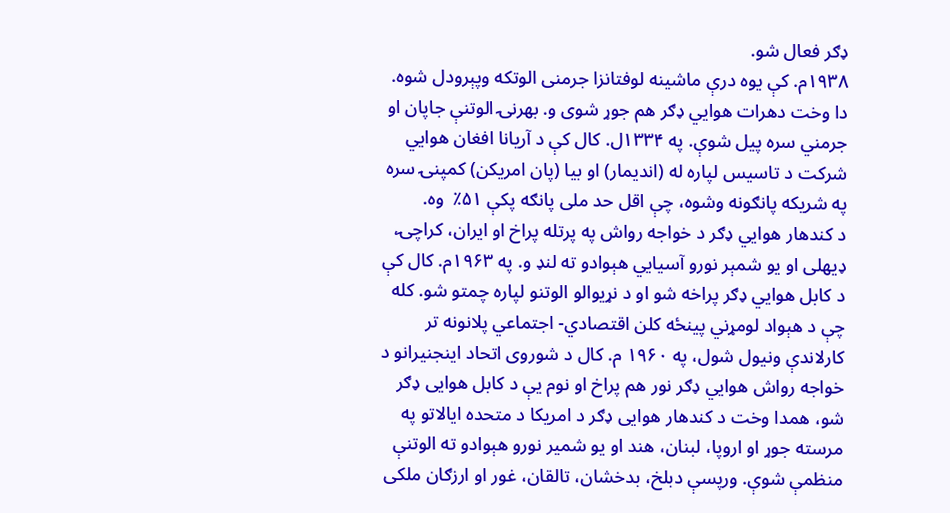ډګر فعال شو.
۱۹۳۸م. کې یوه درې ماشینه لوفتانزا جرمنی الوتکه وپېرودل شوه. دا وخت دهرات هوایي ډګر هم جوړ شوی و. بهرنۍ الوتنې جاپان او جرمني سره پیل شوې. په ۱۳۳۴ل. کال کې د آریانا افغان هوایي شرکت د تاسیس لپاره له (اندیمار) او بیا (پان امریکن) کمپنۍ سره په شریکه پانګونه وشوه، چې اقل حد ملی پانګه پکې ۵۱٪  وه.
د کندهار هوایي ډګر د خواجه رواش په پرتله پراخ او ایران، کراچۍ، ډیهلی او یو شمېر نورو آسیایي هېوادو ته لنډ و. په ۱۹۶۳م. کال کې د کابل هوايي ډګر پراخه شو او د نړیوالو الوتنو لپاره چمتو شو. کله چې د هېواد لومړني پینځه کلن اقتصادي- اجتماعي پلانونه تر کارلاندې ونیول شول، په ۱۹۶۰ م. کال د شوروی اتحاد اینجنیرانو د  خواجه رواش هوايي ډګر نور هم پراخ او نوم یې د کابل هوایی ډګر شو، همدا وخت د کندهار هوایی ډګر د امریکا د متحده ایالاتو په مرسته جوړ او اروپا، لبنان، هند او یو شمیر نورو هېوادو ته الوتنې منظمې شوې. ورپسې دبلخ، بدخشان، تالقان، غور او ارزګان ملکی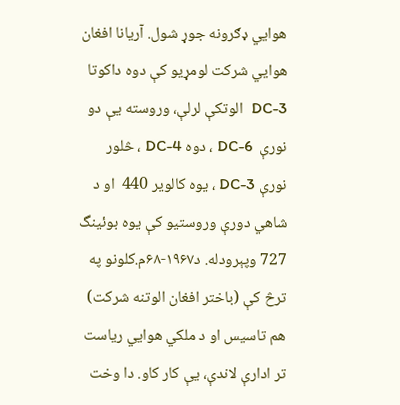هوايي ډګرونه جوړ شول. آریانا افغان هوايي شركت لومړیو کې دوه داكوتا DC-3  الوتکې لرلې، وروسته یې دو نورې  DC-6 ، دوه DC-4 ، څلور نورې DC-3 ، یوه کالویر 440  او د شاهي دورې وروستیو کې یوه بوئينگ 727 وپېرودله. د۱۹۶۷-۶۸م.کلونو په ترڅ کې (باختر افغان الوتنه شرکت) هم تاسیس او د ملکي هوایي ریاست تر ادارې لاندې، یې کار کاو. دا وخت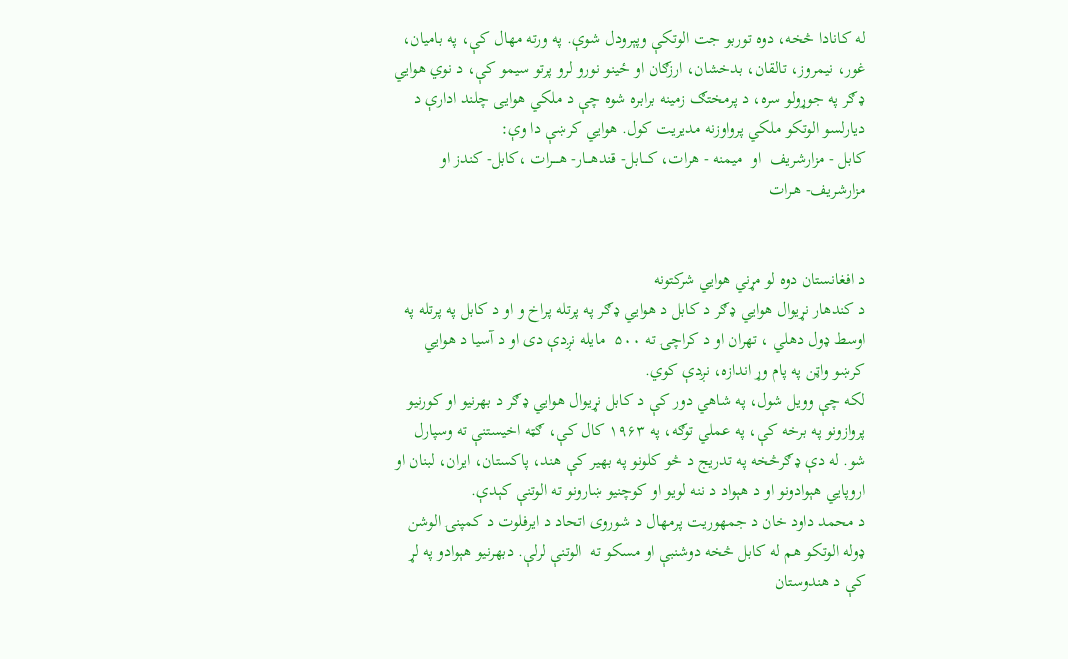له کانادا څخه، دوه توربو جت الوتکې وپېرودل شوې. په ورته مهال کې، په بامیان، غور، نیمروز، تالقان، بدخشان، ارزګان او ځینو نورو لرو پرتو سیمو کې، د نوي هوایي ډګر په جوړولو سره، د پرمختګ زمینه برابره شوه چې د ملکي هوایی چلند ادارې د دیارلسو الوتکو ملکي پرواوزنه مدیریت کول. هوايي کرښې دا وې:
كابل - مزارشريف  او  ميمنه - هرات، كـــابل- قندهـــار- هــــرات ،كابل- كندز او مزارشريف- هـرات


د افغانستان دوه لو مړني هوایي شرکتونه
د کندهار نړیوال هوایي ډګر د کابل د هوايي ډګر په پرتله پراخ و او د کابل په پرتله په اوسط ډول دهلي ، تهران او د کراچۍ ته ۵۰۰  مایله نږدې دی او د آسیا د هوایي کرښو واټن په پام وړ اندازه، نږدې کوي.
لکه چې وویل شول، په شاهي دور کې د کابل نړیوال هوایي ډګر د بهرنیو او کورنیو پروازونو په برخه کې، په عملي توګه، په ۱۹۶۳ کال کې، ګټه اخیستنې ته وسپارل شو. له دې ډګرڅخه په تدریج د څو کلونو په بهیر کې هند، پاکستان، ایران، لبنان او اروپایي هېوادونو او د هېواد د ننه لویو او کوچنیو ښارونو ته الوتنې کېدې.
د محمد داود خان د جمهوریت پرمهال د شوروی اتحاد د ایرفلوت د کمپنۍ الوشن ډوله الوتکو هم له کابل څخه دوشنبې او مسکو ته  الوتنې لرلې. دبهرنیو هېوادو په لړ کې د هندوستان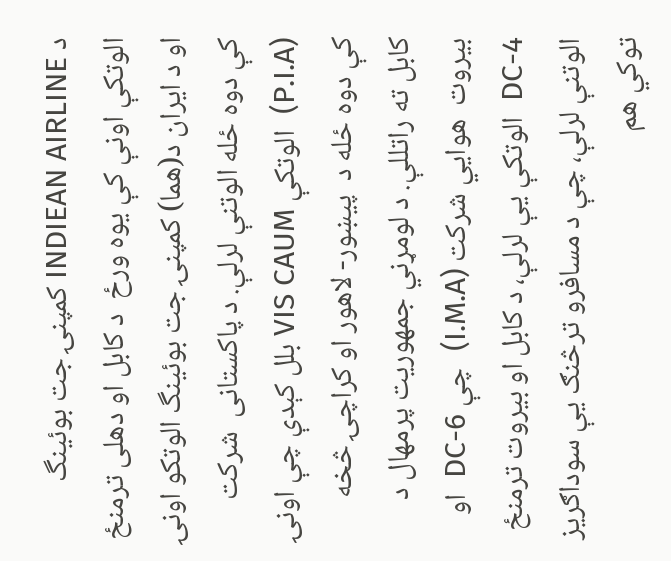د INDIEAN AIRLINE كمپنۍ جت بوئينگ الوتکې اونې کې یوه ورځ  د كابل او دهلی ترمنځ  او د ایران د(هما) کمپنۍ جت بوئينگ الوتکو اونۍ کې دوه ځله الوتنې لرلې. د پاکستانی  شركت (P.I.A)  الوتکې VIS CAUM بلل کېدې چې اونۍ کې دوه ځله د  پيښور- لاهور او كراچۍ څخه كابل ته راتللې. د لومړني جمهوریت پرمهال د بیروت  هوایي شركت (I.M.A)  چې DC-6  او DC-4  الوتکې یې لرلې، د كابل او بيروت ترمنځ الوتنې لرلې، چې د مسافرو ترڅنګ یې سوداګریز توکي هم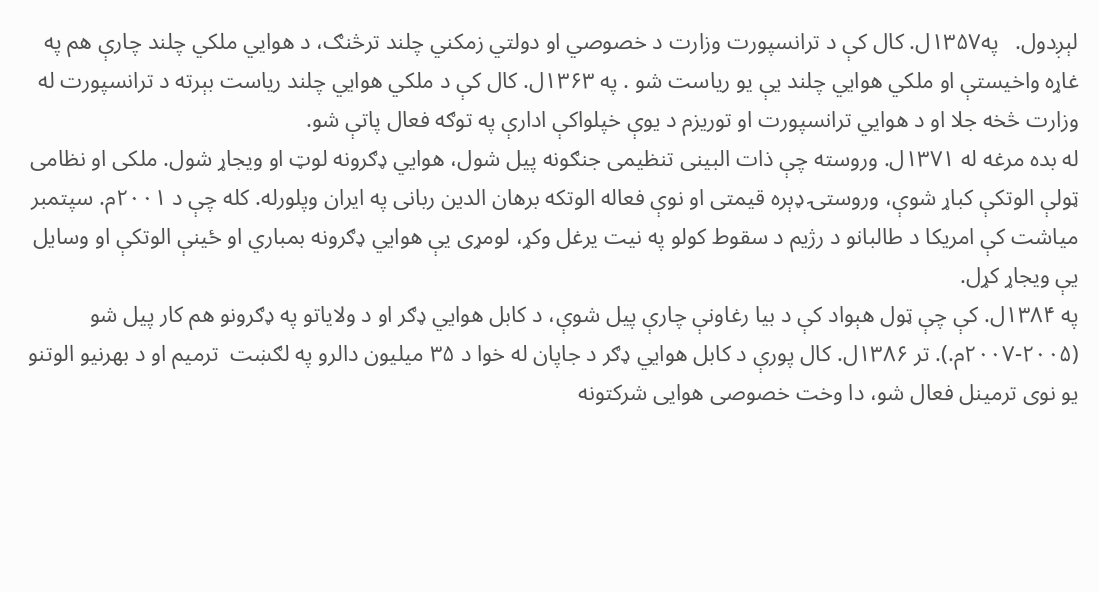لېږدول.   په۱۳۵۷ل. کال کې د ترانسپورت وزارت د خصوصي او دولتي زمکني چلند ترڅنګ، د هوايي ملکي چلند چارې هم په غاړه واخیستې او ملکي هوايي چلند یې یو ریاست شو . په ۱۳۶۳ل. کال کې د ملکي هوايي چلند ریاست بېرته د ترانسپورت له وزارت څخه جلا او د هوایي ترانسپورت او توریزم د یوې خپلواکې ادارې په توګه فعال پاتې شو.
له بده مرغه له ۱۳۷۱ل. وروسته چې ذات البینی تنظیمی جنګونه پیل شول، هوایي ډګرونه لوټ او ویجاړ شول. ملکی او نظامی ټولې الوتکې کباړ شوې، وروستۍ ډېره قیمتی او نوې فعاله الوتکه برهان الدین ربانی په ایران وپلورله. کله چې د ۲۰۰۱م. سپتمبر میاشت کې امریکا د طالبانو د رژیم د سقوط کولو په نیت یرغل وکړ، لومړی یې هوايي ډګرونه بمباري او ځینې الوتکې او وسایل یې ویجاړ کړل.
په ۱۳۸۴ل. کې چې ټول هېواد کې د بیا رغاونې چارې پیل شوې، د کابل هوايي ډګر او د ولایاتو په ډګرونو هم کار پیل شو (۲۰۰۵-۲۰۰۷م.). تر ۱۳۸۶ل. کال پورې د کابل هوايي ډګر د جاپان له خوا د ۳۵ میلیون دالرو په لګښت  ترمیم او د بهرنیو الوتنو یو نوی ترمینل فعال شو، دا وخت خصوصی هوایی شرکتونه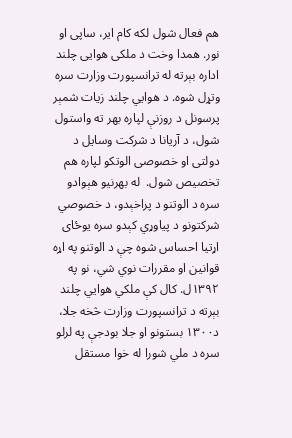هم فعال شول لکه کام ایر، ساپی او نور. همدا وخت د ملکی هوایی چلند اداره بېرته له ترانسپورت وزارت سره وتړل شوه. د هوايي چلند زیات شمېر پرسونل د روزنې لپاره بهر ته واستول شول، د آریانا د شرکت وسایل د دولتی او خصوصی الوتکو لپاره هم تخصیص شول.  له بهرنیو هېوادو سره د الوتنو د پراخېدو، د خصوصي شرکتونو د پیاوړي کېدو سره یوځای اړتیا احساس شوه چې د الوتنو په اړه قوانین او مقررات نوي شي، نو په ۱۳۹۲ل. کال کې ملکي هوایي چلند بېرته د ترانسپورت وزارت څخه جلا، د۱۳۰۰ بستونو او جلا بودجې په لرلو سره د ملي شورا له خوا مستقل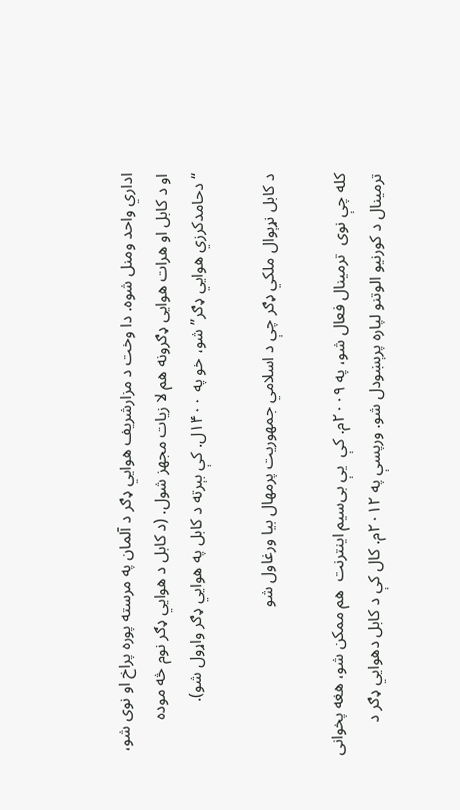اداري واحد ومنل شوه. دا وخت د مزارشریف هوايي ډګر د آلمان په مرسته پوره پراخ او نوی شو، او د کابل او هرات هوایی ډګرونه هم لا زیات مجهز شول. (د کابل د هوايي ډګر نوم څه موده “دحامدکرزي هوايي ډګر” شو، خو په ۱۴۰۰ل. کې بېرته د کابل په هوايي ډګر واړول شو).

د کابل نړېوال ملکي ډګر چې د اسلامي جمهوریت پرمهال بیا ورغاول شو

کله چې نوی  ترمینال فعال شو، په ۲۰۰۹م. کې  یې بی‌سیم اینترنت  هم ممکن شو، هغه پخوانی ترمینال د کورنیو الوتنو لپاره پرېښودل شو. ورپسې په ۲۰۱۲م. کال کې د کابل دهوايي ډګر د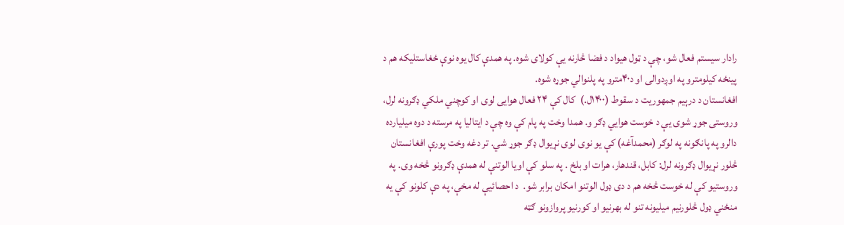رادار سیستم فعال شو، چې د ټول هیواد د فضا څارنه یې کولای شوه. په همدې کال یوه نوې ځغاستلیکه هم د پینځه کیلومترو په اوږدوالی او د۴۰مترو په پلنوالي جوړه شوه.
افغانستان د درېیم جمهوریت د سقوط (۱۴۰۰ل.)  کال کې ۲۴ فعال هوایی لوی او کوچني ملکي ډګرونه لرل، وروستی جوړ شوی یې د خوست هوايي ډګر و. همدا وخت په پام کې وه چې د ایتالیا په مرسته د دوه میلیارده دالرو په پانګونه په لوګر (محمدآغه) کې یو نوی لوی نړیوال ډګر جوړ شي. تر دغه وخت پورې افغانستان څلور نړیوال ډګرونه لرل: کابل، قندهار، هرات او بلخ . په سلو کې اویا الوتنې له همدې ډګرونو څخه وی. په وروستیو کې له خوست څخه هم د دی ډول الوتنو امکان برابر شو.  د احصائیې له مخې، په دې کلونو کې يه منځني ډول څلورنیم میلیونه تنو له بهرنیو او کورنیو پروازونو ګټه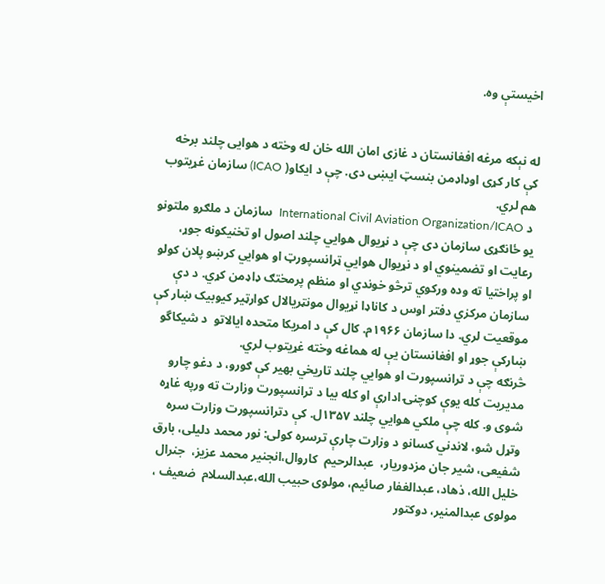اخیستې وه.


له نېکه مرغه افغانستان د غازی امان الله خان له وخته د هوایی چلند برخه کې کار کړی اوډاډمن بنسټ ایښی دی. چې د ایکاو( ICAO) سازمان غړیتوب هم لري.
 د International Civil Aviation Organization/ICAO  سازمان د ملګرو ملتونو یو ځانګړی سازمان دی چې د نړیوال هوایي چلند اصول او تخنیکونه جوړ، رعایت او تضمینوي او د نړیوال هوایي ټرانسپورټ او هوایي کرښو پلان کولو او پراختیا ته وده ورکوي ترڅو خوندي او منظم پرمختګ ډاډمن کړي. د دې سازمان مرکزي دفتر اوس د کاناډا نړیوال مونټریالال کوارټیر کیوبیک ښار کې موقعیت لري. دا سازمان ۱۹۶۶م. کال کې د امریکا متحده ایالاتو  د شیکاگو ښارکې جوړ او افغانستان یې له هماغه وخته غړیتوب لري.
څرنګه چې د ترانسپورت او هوایي چلند تاریخي بهیر کې ګورو، د دغو چارو مدیریت کله یوې کوچنۍ ادارې او کله بیا د ترانسپورت وزارت ته ورپه غاړه شوی و. کله چې ملکي هوايي چلند ۱۳۵۷ل. کې دترانسپورت وزارت سره وتړل شو، لاندني کسانو د وزارت چارې ترسره کولی: نور محمد دلیلی، بارق شفیعی، شیر جان مزدوریار،  عبدالرحیم  کاروال،انجنیر محمد عزیز،  جنرال خلیل الله، ذهاد، عبدالغفار صائیم، مولوی حبیب الله،عبدالسلام  ضعیف ، مولوی عبدالمنیر، دوکتور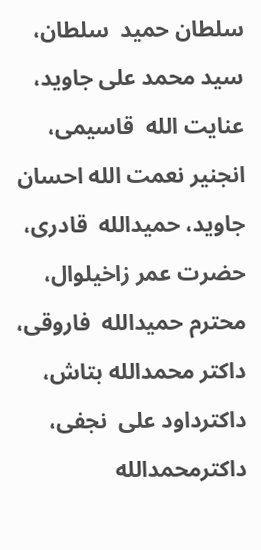سلطان حمید  سلطان، سید محمد علی جاوید، عنایت الله  قاسیمی، انجنیر نعمت الله احسان جاوید، حمیدالله  قادری، حضرت عمر زاخیلوال،  محترم حمیدالله  فاروقی، داکتر محمدالله بتاش، داکترداود علی  نجفی، داکترمحمدالله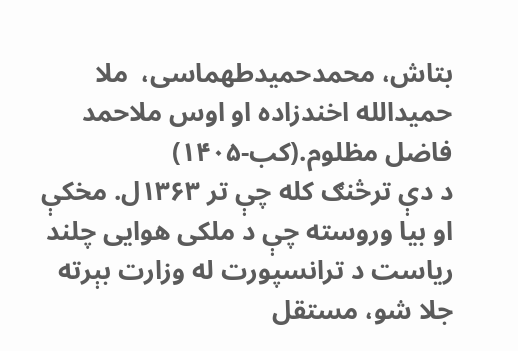بتاش، محمدحمیدطهماسی،  ملا حمیدالله اخندزاده او اوس ملاحمد فاضل مظلوم.(کب-۱۴۰۵)
د دې ترڅنګ کله چې تر ۱۳۶۳ل. مخکې او بیا وروسته چې د ملکی هوایی چلند ریاست د ترانسپورت له وزارت بېرته جلا شو، مستقل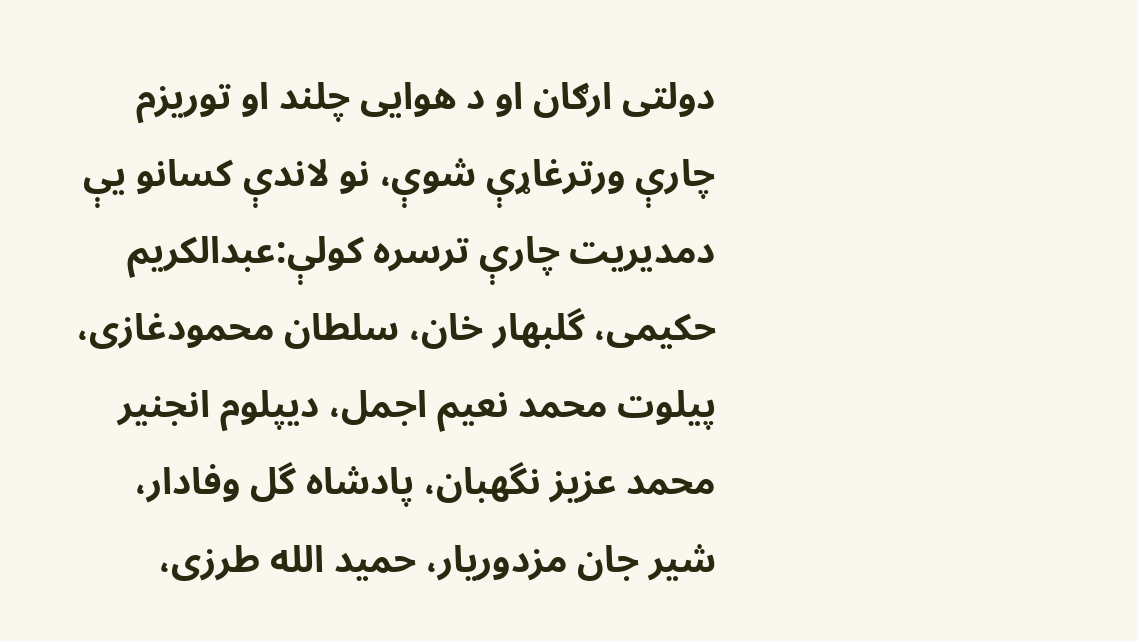دولتی ارګان او د هوایی چلند او توریزم چارې ورترغاړې شوې، نو لاندې کسانو یې دمدیریت چارې ترسره کولې:عبدالکریم حکیمی، گلبهار خان، سلطان محمودغازی، پیلوت محمد نعیم اجمل، دیپلوم انجنیر محمد عزیز نگهبان، پادشاه گل وفادار، شیر جان مزدوریار، حمید الله طرزی،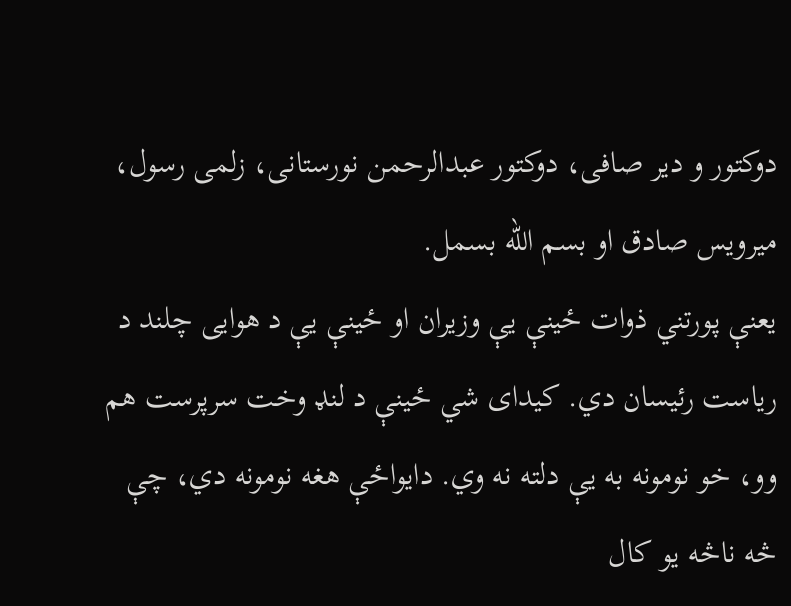دوکتور و دیر صافی، دوکتور عبدالرحمن نورستانی، زلمی رسول، میرویس صادق او بسم الله بسمل.
یعنې پورتني ذوات ځینې یې وزیران او ځینې یې د هوایی چلند د ریاست رئیسان دي. کیدای شي ځینې د لنډ وخت سرپرست هم وو، خو نومونه به یې دلته نه وي. دایواځې هغه نومونه دي، چې څه ناڅه یو کال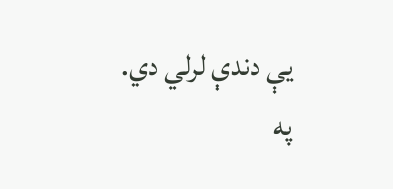یې دندې لرلي دي.
په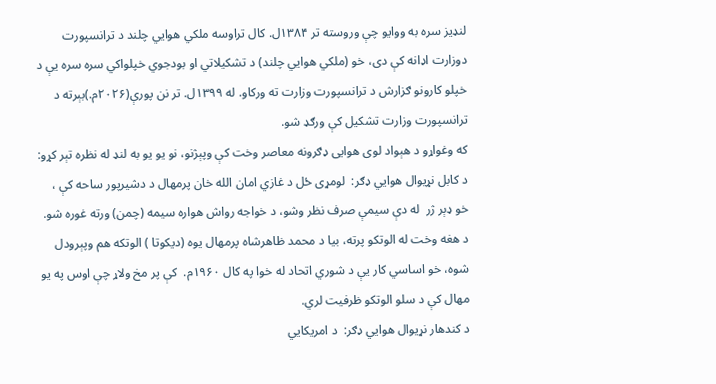لنډیز سره به ووایو چې وروسته تر ۱۳۸۴ل. کال تراوسه ملکي هوایي چلند د ترانسپورت دوزارت اډانه کې دی، خو (ملکي هوايي چلند) د تشکیلاتي او بودجوي خپلواکي سره سره یې د خپلو کارونو ګزارش د ترانسپورت وزارت ته ورکاو. له ۱۳۹۹ل. تر نن پورې(۲۰۲۶م.)بېرته د ترانسپورت وزارت تشکیل کې ورګډ شو.
که وغواړو د هېواد لوی هوایی ډګرونه معاصر وخت کې وپېژنو، نو یو یو به لنډ له نظره تېر کړو:
د کابل نړیوال هوايي ډګر:  لومړی ځل د غازي امان الله خان پرمهال د دشیرپور ساحه کې ، خو ډېر ژر  له دې سیمې صرف نظر وشو، د خواجه رواش هواره سیمه (چمن) ورته غوره شو. د هغه وخت له الوتکو پرته، بیا د محمد ظاهرشاه پرمهال یوه (دیکوتا ) الوتکه هم وپېرودل شوه، خو اساسي کار یې د شوري اتحاد له خوا په کال ۱۹۶۰م.  کې پر مخ ولاړ چې اوس په یو مهال کې د سلو الوتکو ظرفیت لري.
د کندهار نړيوال هوايي ډګر:  د امريكايي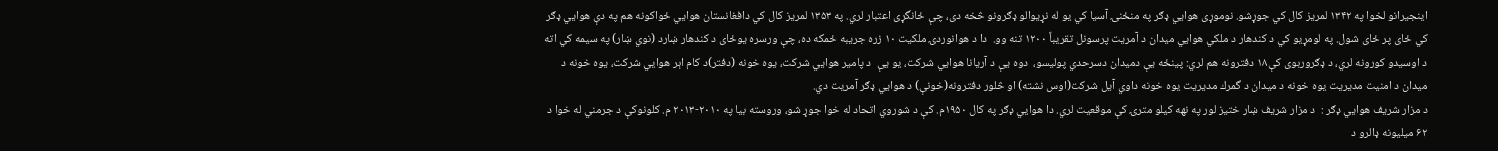اینجیرانو لخوا په ۱۳۴۲ لمريز كال كي جوړشو. نوموړى هوايي ډګر په منځنۍ آسيا كي يو له نړيوالو ډګرونو څخه دی، چې ځانگړى اعتبار لري. په ۱۳۵۳ لمريز كال كي دافغانستان هوايي ځواکونه هم په دې هوايي ډګر كي ځاى پر ځاى شول. په لومړيو كي د كندهار د ملكي هوايي ميدان د آمريت پرسونل تقريباً ۱۲۰۰ تنه وو.  دا د هوانوردۍ ملكيت ۱۰ زره جريبه ځمكه ده، چې ورسره یوځای د كندهار ښارد (نوي ښار) په سيمه كي اته د اوسیدو كورونه لري، د ډګروربوی کې۱۸ دفترونه هم لري: پینځه یې دميدان دسرحدي پوليسو،  دوه یې د آريانا هوايي شركت، یو یې  د پامير هوايي شركت، يوه خونه (دفتر)د كام اېر هوايي شركت، يوه خونه د ميدان د امنيت مديريت يوه خونه د ميدان د گمرك مديريت يوه خونه داوي آيل شركت(اوس نشته) او څلور دفترونه(خونې) د هوايي ډګر آمريت دي.
د مزار شریف هوايي ډګر :  د مزار شریف ښار ختیز لور په نهه کیلو مترۍ کې موقعیت لري. دا هوايي ډګر په کال ۱۹۵۰م. کې د شوروي اتحاد له خوا جوړ شو، وروسته بیا په ۲۰۱۰-۲۰۱۳ م. کلونوکې د جرمني له خوا د ۶۲ میلیونه ډالرو د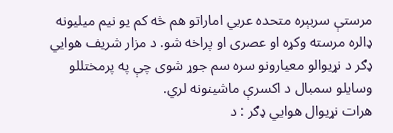مرستې سربېره متحده عربي اماراتو هم څه کم یو نیم میلیونه ډالره مرسته وکړه او عصری او پراخه شو. د مزار شریف هوايي ډګر د نړیوالو معیارونو سره سم جوړ شوی چې په پرمختللو وسایلو سمبال د اکسرې ماشینونه لري.
هرات نړیوال هوايي ډګر : د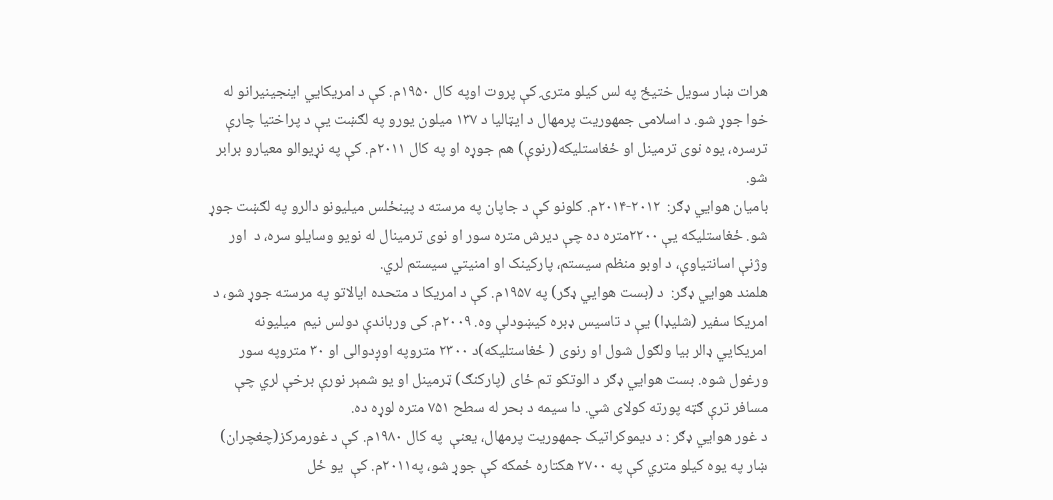هرات ښار سویل ختیځ په لس کيلو مترۍ کې پروت اوپه کال ۱۹۵۰م. کې د امریکايي اینجینیرانو له خوا جوړ شو. د اسلامی جمهوریت پرمهال د ایټالیا د ۱۳۷ میلون یورو په لګښت یې د پراختیا چارې ترسره، یوه نوی ترمینل او ځغاستلیکه(رنوې) هم جوړه او په کال ۲۰۱۱م. کې په نړیوالو معیارو برابر شو.
بامیان هوايي ډګر:  ۲۰۱۲-۲۰۱۴م. کلونو کې د جاپان په مرسته د پینځلس میلیونو دالرو په لګښت جوړ شو. ځغاستلیکه یې ۲۲۰۰متره ده چې دیرش متره سور او نوی ترمینال له نویو وسایلو سره، د  اور وژنې اسانتیاوې، د اوبو منظم سیستم، پارکینک او امنیتي سیستم لري.
هلمند هوايي ډګر:  د (بست هوايي ډګر) په ۱۹۵۷م. کې د امریکا د متحده ایالاتو په مرسته جوړ شو، د امریکا سفیر (شلیډا) یې د تاسیس ډبره کیښودلې وه. ۲۰۰۹م. کی ورباندې دولس نیم  میلیونه امریکايي ډالر بیا ولګول شول او رنوى ( ځغاستليکه)د ٢٣٠٠ متروپه اوږدوالى او ٣٠ متروپه سور ورغول شوه. بست هوايي ډګر د الوتکو تم ځاى (پارکنګ) ټرمينل او يو شمېر نورې برخې لري چې مسافر ترې ګټه پورته کولای شي. دا سیمه د بحر له سطح ۷۵۱ متره لوړه ده.
د غور هوايي ډګر : د دیموکراتیک جمهوریت پرمهال، یعنې  په کال ۱۹۸۰م. کې د غورمرکز(چغچران) ښار په یوه کیلو متري کې په ۲۷۰۰ هکتاره ځمکه کې جوړ شو، په۲۰۱۱م. کې  یو ځل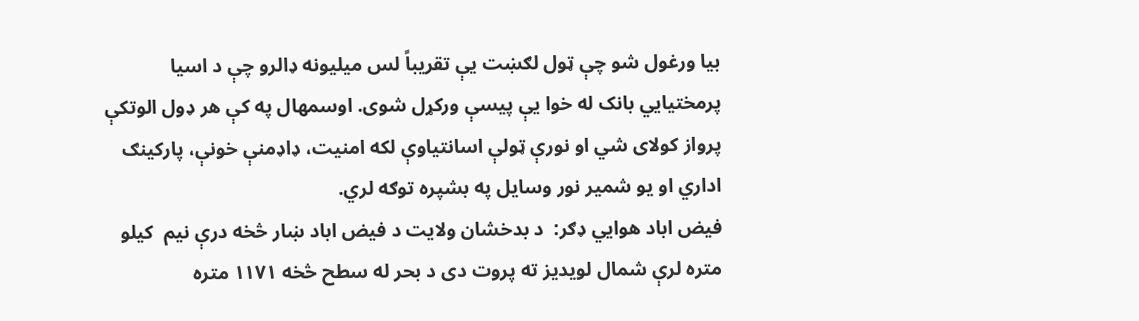بیا ورغول شو چې ټول لګښت یې تقریباً لس میلیونه ډالرو چې د اسیا پرمختیايي بانک له خوا یې پيسې ورکړل شوی. اوسمهال په کې هر ډول الوتکې پرواز کولای شي او نورې ټولې اسانتیاوې لکه امنیت، ډاډمنې خونې، پارکینګ اداري او یو شمیر نور وسايل په بشپره توګه لري.
فیض اباد هوايي ډګر:  د بدخشان ولایت د فیض اباد ښار څخه درې نیم  کیلو متره لرې شمال لویدیز ته پروت دی د بحر له سطح څخه ۱۱۷۱ متره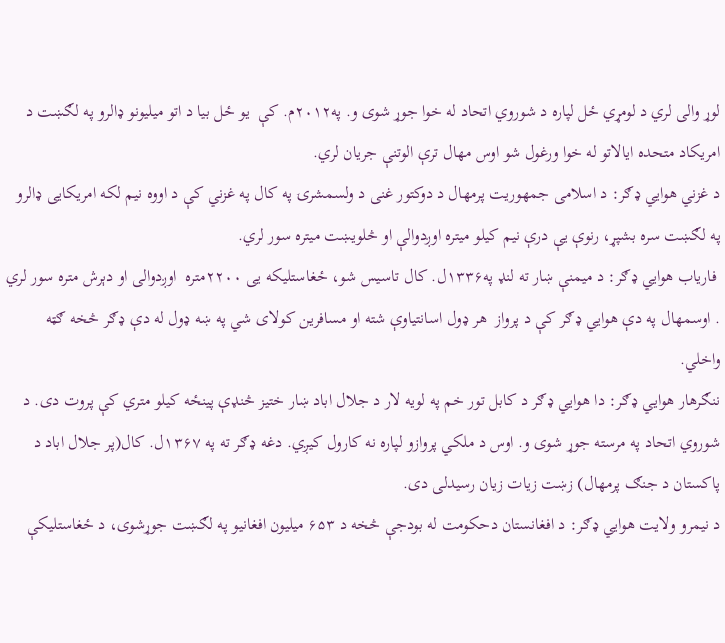لوړ والی لري د لومړي ځل لپاره د شوروي اتحاد له خوا جوړ شوی و. په۲۰۱۲م. کې  یو ځل بیا د اتو میلیونو ډالرو په لګښت د امریکاد متحده ایالاتو له خوا ورغول شو اوس مهال ترې الوتنې جریان لري.
د غزني هوايي ډګر: د اسلامی جمهوریت پرمهال د دوکتور غنی د ولسمشرۍ په کال په غزني کې د اووه نیم لکه امریکایی ډالرو په لګښت سره بشپړ، رنوې یې درې نیم کیلو میتره اوږدوالې او څلویښت میتره سور لري.
 فاریاب هوايي ډګر: د میمنې ښار ته لنډ په۱۳۳۶ل. کال تاسیس شو، ځغاستلیکه یی ۲۲۰۰متره  اوږدوالی او دېرش متره سور لري . اوسمهال په دې هوايي ډګر کې د پرواز  هر ډول اسانتیاوې شته او مسافرین کولای شي په ښه ډول له دې ډګر څخه ګټه واخلي.
ننګرهار هوايي ډګر: دا هوايي ډګر د کابل تور خم په لویه لار د جلال اباد ښار ختیز څنډې پینځه کیلو متري کې پروت دی. د شوروي اتحاد په مرسته جوړ شوی و. اوس د ملکي پروازو لپاره نه کارول کیږي. دغه ډګر ته په ۱۳۶۷ل. کال(پر جلال اباد د پاکستان د جنګ پرمهال) زښت زیات زیان رسیدلی دی.
د نیمرو ولایت هوايي ‌ډګر: د افغانستان دحکومت له بودجې څخه د ۶۵۳ میلیون افغانیو په لګښت جوړشوی، د ځغاستلیکې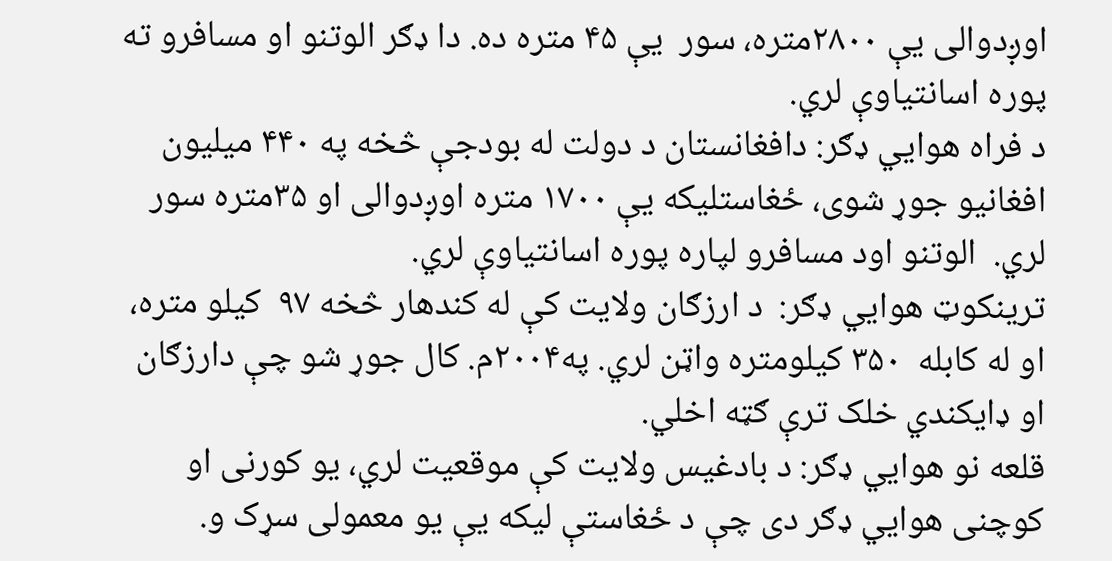اوږدوالی یې ۲۸۰۰متره، سور  یې ۴۵ متره ده. دا ډګر الوتنو او مسافرو ته پوره اسانتیاوې لري.
د فراه هوايي ډګر: دافغانستان د دولت له بودجې څخه په ۴۴۰ میلیون افغانیو جوړ شوی، ځغاستلیکه یې ۱۷۰۰ متره اوږدوالی او ۳۵متره سور لري.  الوتنو اود مسافرو لپاره پوره اسانتیاوې لري.
ترینکوټ هوايي ډګر:  د ارزګان ولایت کې له کندهار څخه ۹۷  کیلو متره، او له کابله  ۳۵۰ کیلومتره واټن لري. په۲۰۰۴م. کال جوړ شو چې دارزګان او ډایکندي خلک ترې ګټه اخلي.
قلعه نو هوايي ډګر: د بادغیس ولایت کې موقعیت لري، یو کورنی او کوچنی هوايي ډګر دی چې د ځغاستې لیکه یې یو معمولی سړک و.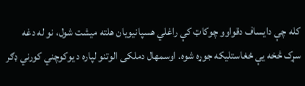کله چې دایساف دقواوو چوکاټ کې راغلي هسپانیویان هلته میشت شول، نو له دغه سړک څخه یې ځغاستلیکه جوړه شوه. اوسمهال دملکی الوتنو لپاره د یوکوچني کورني ډګر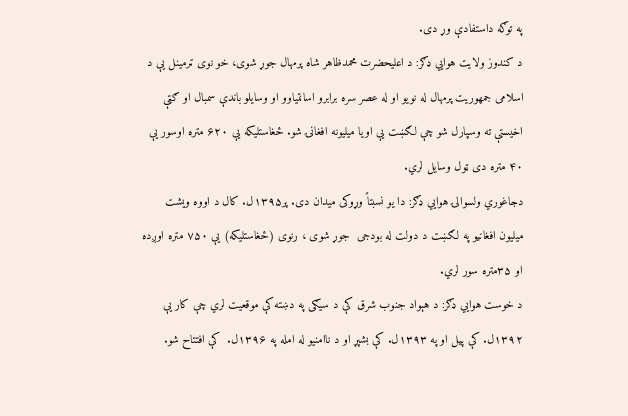په توګه داستفادې وړ دی.
د کندوز ولایت هوايي ډګر: د اعلیحضرت محمدظاهر شاه پرمهال جوړ شوی، خو نوی ټرمینل یې د اسلامی جمهوریت پرمهال له نویو او له عصر سره برابرو اسانتیاوو او وسایلو باندې سمبال او ګټې اخیستې ته وسپارل شو چې لګښت یې اویا میلیونه افغانۍ شو. ځغاستلیکه یې ۶۲۰ متره اوسور یې ۴۰ متره دی ټول وسایل لري.
دجاغوري ولسوالۍ هوايي ډګر: دا یو نسبتاً وړوکی میدان دی. پر۱۳۹۵ل. کال د اووه ویشت  میلیون افغانیو په لګښت د دولت له بودجی  جوړ شوی ، رنوی (ځغاستلیکه) یې ۷۵۰ متره اوږده او ۳۵متره سور لري.
د خوست هوايي ډګر: د هېواد جنوب شرق کې د سیګی په دښته کې موقعیت لري چې کار یې ۱۳۹۲ل. کې پیل او په ۱۳۹۳ل. کې بشپړ او د ناامنیو له امله په ۱۳۹۶ل.  کې افتتاح شو.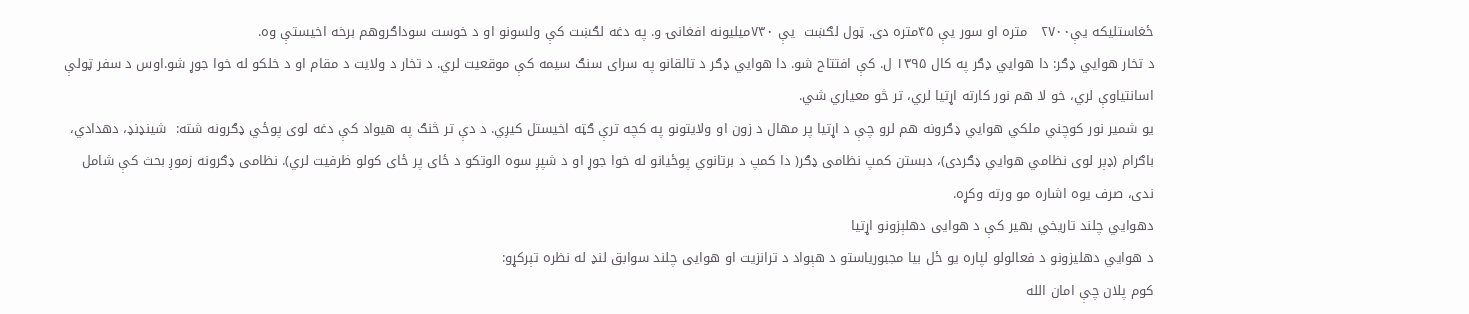ځغاستلیکه یې۲۷۰۰   متره او سور یې ۴۵متره دی. ټول لګښت  یې ۷۳۰میلیونه افغانۍ و. په دغه لګښت کې ولسونو او د خوست سوداګروهم برخه اخیستې وه.
د تخار هوايي ډګر: دا هوايي ‌ډګر په کال ۱۳۹۵ ل. کې افتتاح شو. دا هوايي ډګر د تالقانو په سرای سنګ سیمه کې موقعیت لري. د تخار د ولایت د مقام او د خلکو له خوا جوړ شو.اوس د سفر ټولې اسانتیاوې لري، خو لا هم نور کارته اړتیا لري، تر څو معیاري شي.
یو شمیر نور کوچني ملکي هوايي ډګرونه هم لرو چې د اړتیا پر مهال د زون او ولایتونو په کچه ترې ګټه اخیستل کيږي. د دې تر څنګ په هیواد کې دغه لوی پوځي ډګرونه شته:  شینډنډ، دهدادي،  باګرام (ډېر لوی نظامي هوايي ډګردی)، دبستن کمپ نظامی ډګر( دا کمپ د برتانوي پوځیانو له خوا جوړ او د شپږ سوه الوتکو د ځای پر ځای کولو ظرفیت لري). نظامی ډګرونه زموږ بحث کې شامل ندی، صرف یوه اشاره مو ورته وکړه.
دهوايي چلند تاریخي بهیر کې د هوایی دهلېزونو اړتیا
د هوايي دهلیزونو د فعالولو لپاره یو ځل بیا مجبوریاستو د هېواد د ترانزیت او هوایی چلند سوابق لنډ له نظره تېرکړو:
کوم پلان چې امان الله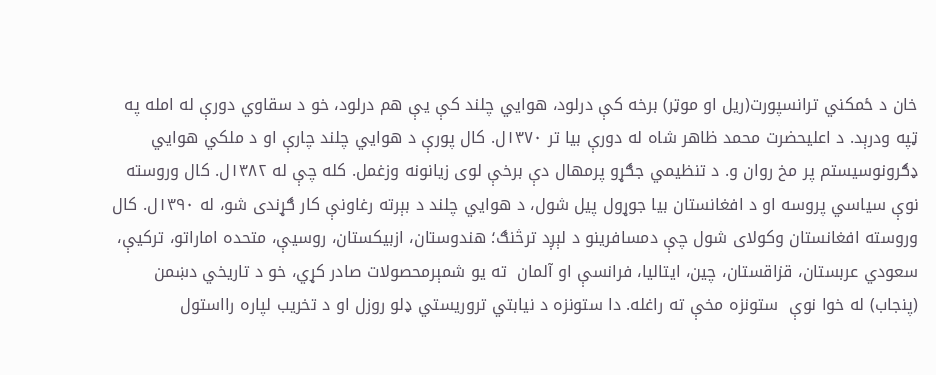خان د ځمکني ترانسپورت(ریل او موټر) برخه کې درلود، هوايي چلند کې یې هم درلود، خو د سقاوي دورې له امله په ټپه ودرېد. د اعلیحضرت محمد ظاهر شاه له دورې بیا تر ۱۳۷۰ل. کال پورې د هوايي چلند چارې او د ملکي هوايي ډګرونوسیستم پر مخ روان و. د تنظیمي جګړو پرمهال دې برخې لوی زیانونه وزغمل. کله چې له ۱۳۸۲ل. کال وروسته نوې سیاسي پروسه او د افغانستان بیا جوړول پیل شول، د هوايي چلند د بېرته رغاونې کار ګړندی شو، له ۱۳۹۰ل. کال وروسته افغانستان وکولای شول چې دمسافرینو د لېږد ترڅنګ؛ هندوستان، ازبیکستان، روسیې، متحده اماراتو، ترکیې، سعودي عربستان، قزاقستان، چین، ایتالیا، فرانسې او آلمان  ته یو شمېرمحصولات صادر کړي، خو د تاریخي دښمن (پنجاب) له خوا نوې  ستونزه مخې ته راغله. دا ستونزه د نیابتي تروریستي ډلو روزل او د تخریب لپاره رااستول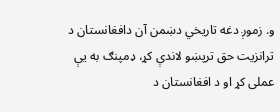و. زموږ دغه تاریخي دښمن آن دافغانستان د ترانزیت حق ترپښو لاندې کړ، ډمپنګ به یې عملی کړ او د افغانستان د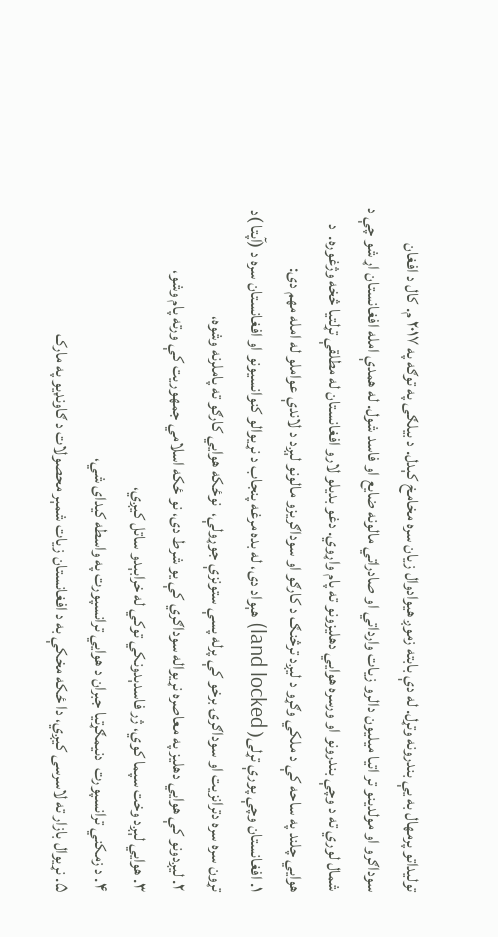تولیداتو پرمهال به یې بندرونه وتړل. له دې بابته زموږ هیوادوال زیان سره مخامخ کېدل. د بیلګی په توګه په ۲۰۱۷ م. کال د افغان سوداګرو او مولدینو تر اتیا میلیون دالرو زیات وارداتي او صادراتي مالونه ضایع او فاسد شول. له همدې امله افغانستان اړ شو چې د شمال لوري ته د وچې بندرونو او ورسره هوایي دهلیزونو ته پام واړوي. دغو بدیلو لارو افغانستان له مطلقې تړلتیا څخه وژغوره.  د هوايي چلند په ساحه کې د ملکي وګړو د لیږد ترڅنګ د کارګو او سوداګریزو مالونو لېږد د لاندې عواملو له امله مهم دی:
۱. افغانستان وچې پورې تړلی( land locked) هېواد دی، له بده مرغه پنجاب د نړیوالو کنوانسیونو او افغانستان سره د (آپتا )د تړون سره سره دترانزیت او سوداګرۍ برخو کې پرله پسې ستونزې جوړولې،  نوځکه هوايي کارګو ته پاملرنه وشوه،
۲. لیږدونو کې هوايي دهلیز په معاصره نړیواله سوداګري کې یو شرط دی، نو ځکه اسلامي جمهوریت کې ورته پام وشو،
۳. هوايي لېږد وخت سپما کوي، ژر فاسدېدونکي توکي له خرابېدو ساتل کیږي،
۴. د زمکني ترانسپورت  دنیمګړتیا جبران د هوايي ترانسپورت په واسطه کیدای شي،
۵. نړیوال بازار ته لاسرسی کیږي، دا ځکه مخکې به د افغانستان زیات شمېر محصولات د ګاونډیو په مارک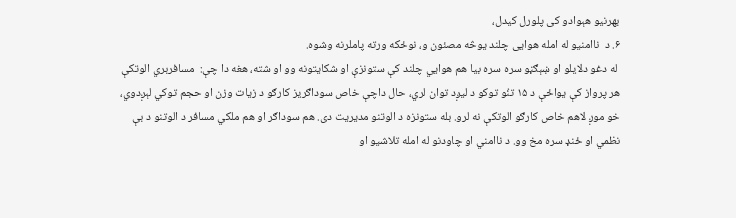بهرنیو هېوادو کی پلورل کیدل،
۶. د  ناامنیو له امله هوایی چلند یوڅه مصئون و، نوځکه ورته پاملرنه وشوه.
 له دغو دلایلو او ښېګڼو سره سره بیا هم هوایي چلند کې ستونزې او شکایتونه وو او شته، هغه دا چې:  مسافر‌بري الوتکې هر پرواز کې یواځې د ۱۵ تنُو توکو د لیږد توان لري، حال داچې خاص سوداګریز کارګو د زیات وزن او حجم توکي لېږدوي، خو موږ لاهم خاص کارګو الوتکې نه لرو. بله ستونزه د الوتنو مدیریت دی. هم سوداګر او هم ملکي مسافر د الوتنو د بې نظمي او ځنډ سره مخ وو. د ناامني او چاودنو له امله تلاشیو او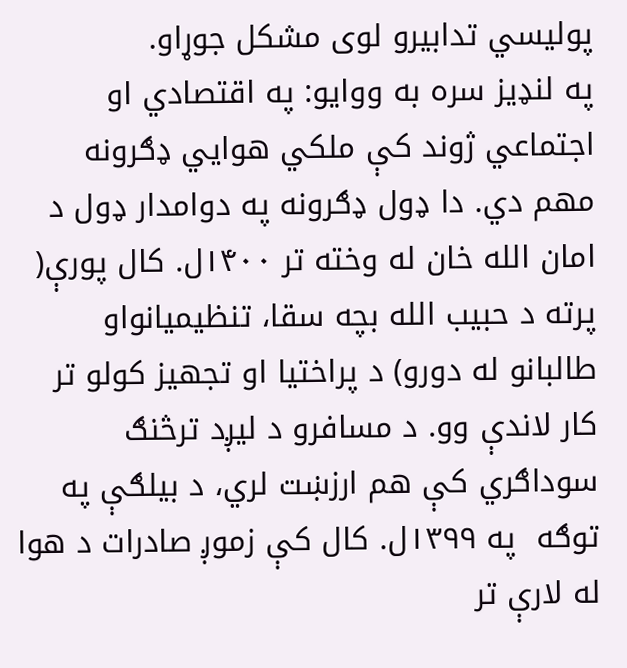پولیسي تدابیرو لوی مشکل جوړاو.
په لنډیز سره به ووایو: په اقتصادي او اجتماعي ژوند کې ملکي هوايي ډګرونه مهم دي. دا ډول ډګرونه په دوامدار ډول د امان الله خان له وخته تر ۱۴۰۰ل. کال پورې( پرته د حبیب الله بچه سقا، تنظیمیانواو طالبانو له دورو) د پراختیا او تجهیز کولو تر کار لاندې وو. د مسافرو د لیږد ترڅنګ سوداګري کې هم ارزښت لري، د بیلګې په توګه  په ۱۳۹۹ل. کال کې زموږ صادرات د هوا له لارې تر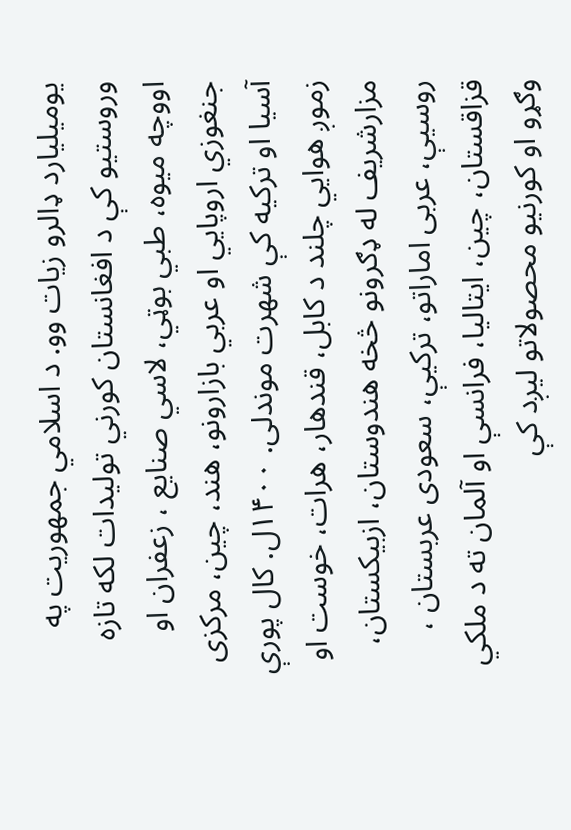یومیلیارد ډالرو زیات وو. د اسلامي جمهوریت په وروستیو کې د افغانستان کورني تولیدات لکه تازه اووچه میوه، طبي بوټي، لاسي صنایع ، زعفران او جنغوزي اروپایي او عربي بازارونو، هند، چین، مرکزی آسیا او ترکیه کې شهرت موندلی. ۱۴۰۰ل. کال پورې زموږ هوايي چلند د کابل، قندهار، هرات، خوست او مزارشریف له ډګرونو څخه هندوستان، ازبیکستان، روسیې، عربی اماراتو، ترکیې، سعودی عربستان ، قزاقستان، چین، ایتالیا، فرانسې او آلمان ته د ملکي وګړو او کورنیو محصولاتو لیږد کې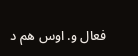فعال و. اوس هم د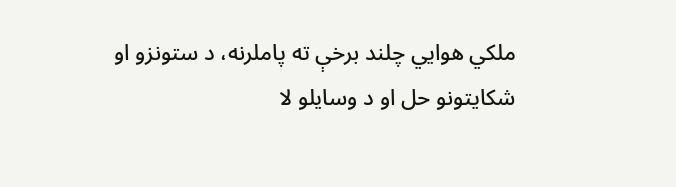ملکي هوايي چلند برخې ته پاملرنه، د ستونزو او شکایتونو حل او د وسایلو لا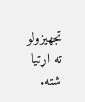تجهیزولو ته اړتیا شته.